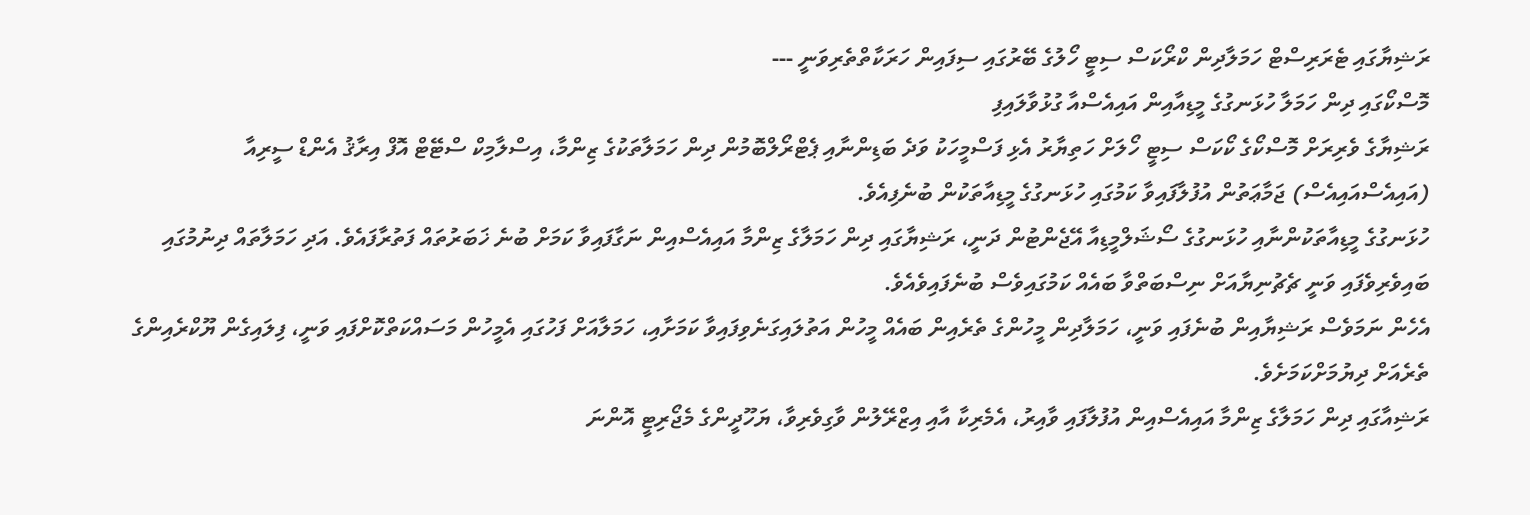ރަޝިޔާގައި ޓެރަރިސްޓް ހަމަލާދިން ކްރޯކަސް ސިޓީ ހޯލުގެ ބޭރުގައި ސިފައިން ހަރަކާތްތެރިވަނީ ---
މޮސްކޯގައި ދިން ހަމަލާ ހުޅަނގުގެ މީޑިއާއިން އައިއެސްއާ ގުޅުވާލައިފި
ރަޝިޔާގެ ވެރިރަށް މޮސްކޯގެ ކޯކަސް ސިޓީ ހޯލަށް ހަތިޔާރު އެޅި ފަސްމީހަކު ވަދެ ބަޑިންނާއި ޕެޓްރޯލްބޮމުން ދިން ހަމަލާތަކުގެ ޒިންމާ، އިސްލާމިކް ސްޓޭޓް އޮފް އިރާޤު އެންޑް ސީރިއާ (އައިއެސްއައިއެސް) ޖަމާޢަތުން އުފުލާފައިވާ ކަމުގައި ހުޅަނގުގެ މީޑިއާތަކުން ބުނެފިއެވެ.
ހުޅަނގުގެ މީޑިއާތަކުންނާއި ހުޅަނގުގެ ސޯޝަލްމީޑިއާ އޭޖެންޓުން ދަނީ، ރަޝިޔާގައި ދިން ހަމަލާގެ ޒިންމާ އައިއެސްއިން ނަގާފައިވާ ކަމަށް ބުނެ ޚަބަރުތައް ފަތުރާފައެވެ. އަދި ހަމަލާތައް ދިނުމުގައި ބައިވެރިވެފައި ވަނީ ޗެޗުނިޔާއަށް ނިސްބަތްވާ ބައެއް ކަމުގައިވެސް ބުނެފައިވެއެވެ.
އެހެން ނަމަވެސް ރަޝިޔާއިން ބުނެފައި ވަނީ، ހަމަލާދިން މީހުންގެ ތެރެއިން ބައެއް މީހުން އަތުލައިގަނެވިފައިވާ ކަމަށާއި، ހަމަލާއަށް ފަހުގައި އެމީހުން މަސައްކަތްކޮށްފައި ވަނީ، ފިލައިގެން ޔޫކްރެއިންގެ ތެރެއަށް ދިޔުމަށްކަމަށެވެ.
ރަޝިއާގައި ދިން ހަމަލާގެ ޒިންމާ އައިއެސްއިން އުފުލާފައި ވާއިރު، އެމެރިކާ އާއި އިޒްރޭލުން ވާގިވެރިވާ، ޔަހޫދީންގެ މެޖޯރިޓީ އޮންނަ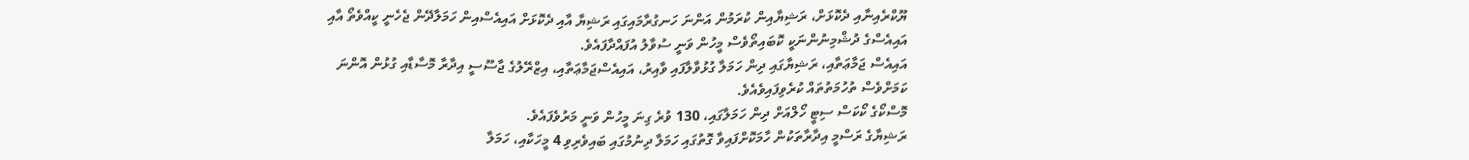ޔޫކްރެއިނާއި ދެކޮޅަށް، ރަޝިޔާއިން ކުރަމުން އަންނަ ހަނގުރާމައިގައި ރަޝިޔާ އާއި ދެކޮޅަށް އައިއެސްއިން ހަމަލާދޭން ޖެހެނީ ކީއްވެތޯ އާއި އައިއެސްގެ ދުޝްމިނުންނަކީ ކޮބައިތޯވެސް މީހުން ވަނީ ސުވާލު އުފައްދާފައެވެ.
އައިއެސް ޖަމާޢަތާއި، ރަޝިޔާގައި ދިން ހަމަލާ ގުޅުވާލާފައި ވާއިރު، އައިއެސްޖަމާޢަތާއި، އިޒްރޭލުގެ ޖާސޫސީ އިދާރާ މޮސާޑާއި ގުޅުން އޮންނަ ކަމަށްވެސް ތުހުމަތުތައް ކުރެވިފައިވެއެވެ.
މޮސްކޯގެ ކޯކަސް ސިޓީ ހޯލްއަށް ދިން ހަމަލާގައި، 130 ވުރެ ގިނަ މީހުން ވަނީ މަރުވެފައެވެ.
ރަޝިޔާގެ ރަސްމީ އިދާރާތަކުން ހާމަކޮށްފައިވާ ގޮތުގައި ހަމަލާ ދިނުމުގައި ބައިވެރިވި 4 މީހަކާއި، ހަމަލާ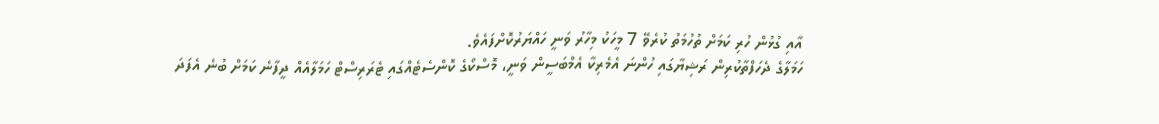އާއި ގުޅުން ހުރި ކަމަށް ތުހުމަތު ކުރެވޭ 7 މީހަކު މިހާރު ވަނީ ހައްޔަރުކޮށްފައެވެ.
ހަމަލާގެ ދެހަފްތާކުރިން ރަޝިޔާގައި ހުންނަ އެމެރިކާ އެމްބަސީން ވަނީ، މޮސްކޯގެ ކޮންސެޓެއްގައި ޓެރަރިސްޓް ހަމަލާއެއް ދީފާނެ ކަމަށް ބުނެ އެފަދަ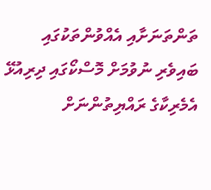ތަންތަނަށާއި އެއްވުންތަކުގައި ބައިވެރި ނުވުމަށް މޮސްކޯގައި ދިރިއުޅޭ އެމެރިކާގެ ރައްޔިތުންނަށް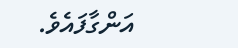އަންގާފައެވެ.